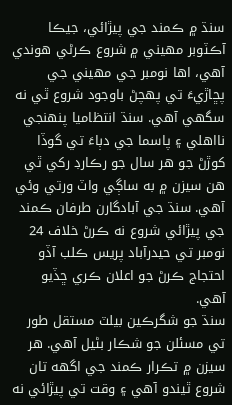سنڌ ۾ ڪمند جي پيڙائي، جيڪا آڪٽوبر مهيني ۾ شروع ڪرڻي هوندي آهي، اها نومبر جي مهيني جي پڇاڙيءَ تي پهچڻ باوجود شروع ٿي نه سگهي آهي. سنڌ انتظاميا پنهنجي نااهلي ۽ پاسما جي دٻاءَ تي گوڏا کوڙڻ جو هر سال جو رڪارڊ رکي ٿي هن سيزن ۾ به ساڳي واٽ ورتي وئي آهي. سنڌ جي آبادگارن طرفان ڪمند جي پيڙائي شروع نه ڪرڻ خلاف 24 نومبر تي حيدرآباد پريس ڪلب آڏو احتجاج ڪرڻ جو اعلان ڪري ڇڏيو آهي.
سنڌ جو شگرڪين بيلٽ مستقل طور تي مسئلن جو شڪار بڻيل آهي. هر سيزن ۾ تڪرار ڪمند جي اگهه تان شروع ٿيندو آهي ۽ وقت تي پيڙائي نه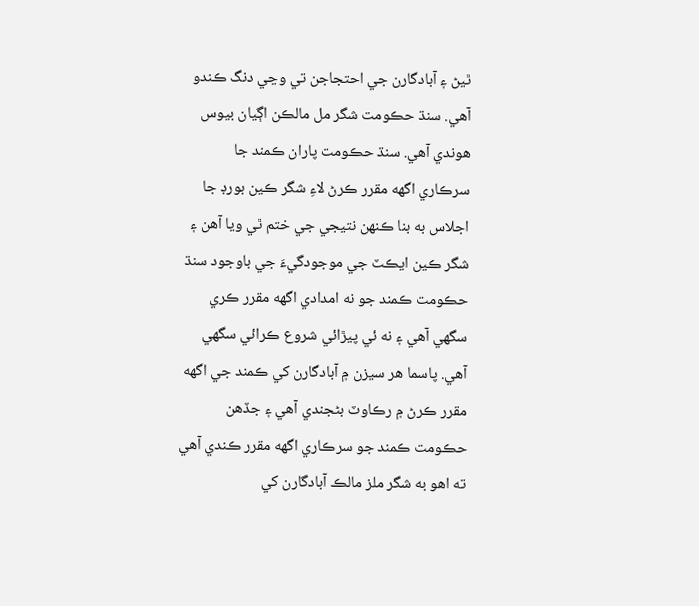ٿيڻ ۽ آبادگارن جي احتجاجن تي وڃي دنگ ڪندو آهي. سنڌ حڪومت شگر مل مالڪن اڳيان بيوس هوندي آهي. سنڌ حڪومت پاران ڪمند جا سرڪاري اگھه مقرر ڪرڻ لاءِ شگر ڪين بورڊ جا اجلاس به بنا ڪنهن نتيجي جي ختم ٿي ويا آهن ۽ شگر ڪين ايڪٽ جي موجودگيءَ جي باوجود سنڌ حڪومت ڪمند جو نه امدادي اگهه مقرر ڪري سگهي آهي ۽ نه ئي پيڙائي شروع ڪرائي سگهي آهي. پاسما هر سيزن ۾ آبادگارن کي ڪمند جي اگهه مقرر ڪرڻ ۾ رڪاوٽ بڻجندي آهي ۽ جڏهن حڪومت ڪمند جو سرڪاري اگهه مقرر ڪندي آهي ته اهو به شگر ملز مالڪ آبادگارن کي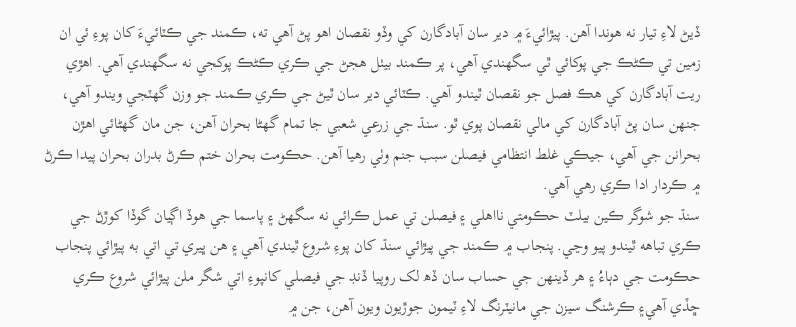ڏيڻ لاءِ تيار نه هوندا آهن. پيڙائيءَ ۾ دير سان آبادگارن کي وڏو نقصان اهو پڻ آهي ته، ڪمند جي ڪٽائيءَ کان پوءِ ئي ان زمين تي ڪڻڪ جي پوکائي ٿي سگهندي آهي، پر ڪمند بيٺل هجڻ جي ڪري ڪڻڪ پوکجي نه سگهندي آهي. اهڙي ريت آبادگارن کي هڪ فصل جو نقصان ٿيندو آهي. ڪٽائي دير سان ٿيڻ جي ڪري ڪمند جو وزن گهٽجي ويندو آهي، جنهن سان پڻ آبادگارن کي مالي نقصان پوي ٿو. سنڌ جي زرعي شعبي جا تمام گهڻا بحران آهن، جن مان گهڻائي اهڙن بحرانن جي آهي، جيڪي غلط انتظامي فيصلن سبب جنم وٺي رهيا آهن. حڪومت بحران ختم ڪرڻ بدران بحران پيدا ڪرڻ ۾ ڪردار ادا ڪري رهي آهي.
سنڌ جو شوگر ڪين بيلٽ حڪومتي نااهلي ۽ فيصلن تي عمل ڪرائي نه سگهڻ ۽ پاسما جي هوڏ اڳيان گوڏا کوڙڻ جي ڪري تباهه ٿيندو پيو وڃي. پنجاب ۾ ڪمند جي پيڙائي سنڌ کان پوءِ شروع ٿيندي آھي ۽ ھن ڀيري تي اتي به پيڙائي پنجاب حڪومت جي دٻاءُ ۽ ھر ڏينھن جي حساب سان ڏھ لک روپيا ڏنڊ جي فيصلي کانپوءِ اتي شگر ملن پيڙائي شروع ڪري ڇڏي آھي۽ ڪرشنگ سيزن جي مانيٽرنگ لاءِ ٽيمون جوڙيون ويون آهن، جن ۾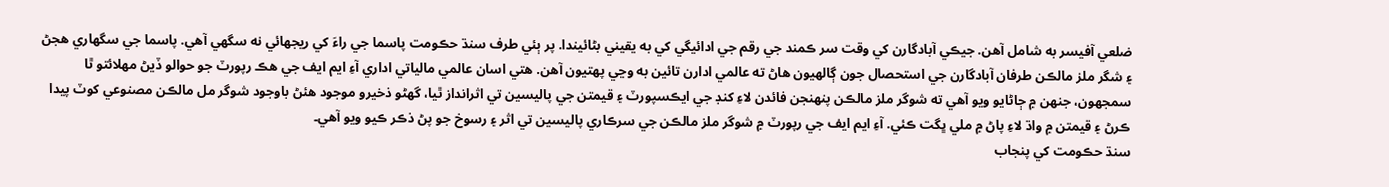ضلعي آفيسر به شامل آهن. جيڪي آبادگارن کي وقت سر ڪمند جي رقم جي ادائيگي کي به يقيني بڻائيندا. پر ٻئي طرف سنڌ حڪومت پاسما جي راءَ کي ريجھائي نه سگهي آھي. پاسما جي سگھاري ھجڻ ۽ شگر ملز مالڪن طرفان آبادگارن جي استحصال جون ڳالهيون ھاڻ ته عالمي ادارن تائين به وڃي پھتيون آھن. ھتي اسان عالمي مالياتي اداري آءِ ايم ايف جي ھڪ رپورٽ جو حوالو ڏيڻ مھلائتو ٿا سمجھون، جنھن ۾ ڄاڻايو ويو آهي ته شوگر ملز مالڪن پنهنجن فائدن لاءِ کنڊ جي ايڪسپورٽ ۽ قيمتن جي پاليسين تي اثرانداز ٿيا، گھڻو ذخيرو موجود هئڻ باوجود شوگر مل مالڪن مصنوعي کوٽ پيدا ڪرڻ ۽ قيمتن ۾ واڌ لاءِ پاڻ ۾ ملي ڀگت ڪئي. آءِ ايم ايف جي رپورٽ ۾ شوگر ملز مالڪن جي سرڪاري پاليسين تي اثر ۽ رسوخ جو پڻ ذڪر ڪيو ويو آهي۔
سنڌ حڪومت کي پنجاب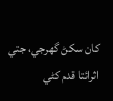کان سکڻ گهرجي، جتي اثرائتا قدم کڻي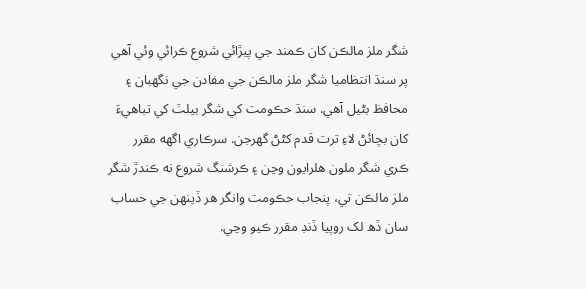شگر ملز مالڪن کان ڪمند جي پيڙائي شروع ڪرائي وئي آهي پر سنڌ انتظاميا شگر ملز مالڪن جي مفادن جي نگھبان ۽ محافظ بڻيل آهي. سنڌ حڪومت کي شگر بيلٽ کي تباهيءَ کان بچائڻ لاءِ ترت قدم کڻڻ گهرجن. سرڪاري اگهه مقرر ڪري شگر ملون ھلرايون وڃن ۽ ڪرشنگ شروع نه ڪندڙ شگر ملز مالڪن تي، پنجاب حڪومت وانگر ھر ڏينھن جي حساب سان ڏھ لک روپيا ڏنڊ مقرر ڪيو وڃي.